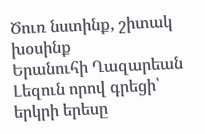Ծուռ նստինք, շիտակ խօսինք
Երանուհի Ղազարեան
Լեզուն որով գրեցի՝ երկրի երեսը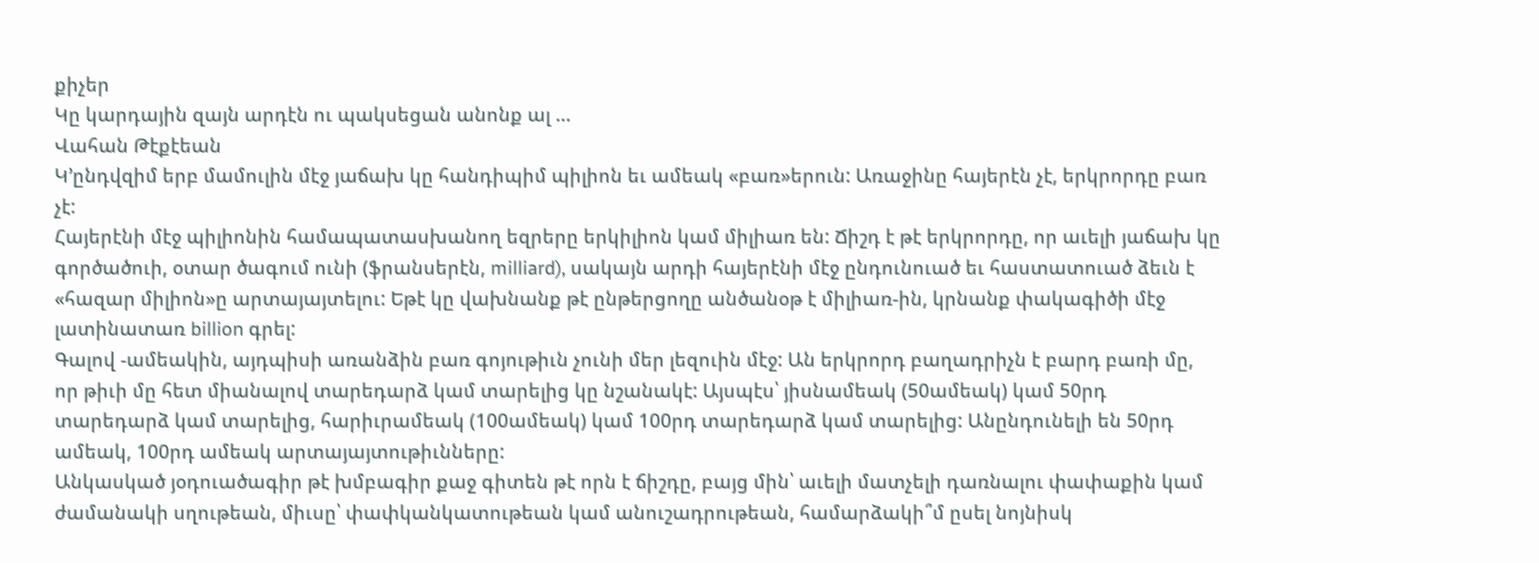քիչեր
Կը կարդային զայն արդէն ու պակսեցան անոնք ալ …
Վահան Թէքէեան
Կ’ընդվզիմ երբ մամուլին մէջ յաճախ կը հանդիպիմ պիլիոն եւ ամեակ «բառ»երուն: Առաջինը հայերէն չէ, երկրորդը բառ չէ:
Հայերէնի մէջ պիլիոնին համապատասխանող եզրերը երկիլիոն կամ միլիառ են: Ճիշդ է թէ երկրորդը, որ աւելի յաճախ կը գործածուի, օտար ծագում ունի (ֆրանսերէն, milliard), սակայն արդի հայերէնի մէջ ընդունուած եւ հաստատուած ձեւն է «հազար միլիոն»ը արտայայտելու: Եթէ կը վախնանք թէ ընթերցողը անծանօթ է միլիառ-ին, կրնանք փակագիծի մէջ լատինատառ billion գրել:
Գալով -ամեակին, այդպիսի առանձին բառ գոյութիւն չունի մեր լեզուին մէջ: Ան երկրորդ բաղադրիչն է բարդ բառի մը, որ թիւի մը հետ միանալով տարեդարձ կամ տարելից կը նշանակէ: Այսպէս՝ յիսնամեակ (50ամեակ) կամ 50րդ տարեդարձ կամ տարելից, հարիւրամեակ (100ամեակ) կամ 100րդ տարեդարձ կամ տարելից: Անընդունելի են 50րդ ամեակ, 100րդ ամեակ արտայայտութիւնները:
Անկասկած յօդուածագիր թէ խմբագիր քաջ գիտեն թէ որն է ճիշդը, բայց մին՝ աւելի մատչելի դառնալու փափաքին կամ ժամանակի սղութեան, միւսը՝ փափկանկատութեան կամ անուշադրութեան, համարձակի՞մ ըսել նոյնիսկ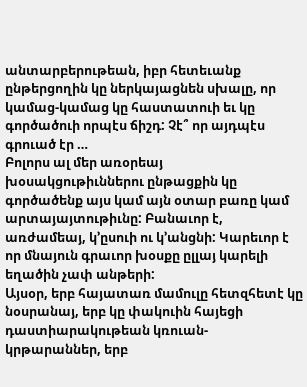անտարբերութեան, իբր հետեւանք ընթերցողին կը ներկայացնեն սխալը, որ կամաց-կամաց կը հաստատուի եւ կը գործածուի որպէս ճիշդ: Չէ՞ որ այդպէս գրուած էր …
Բոլորս ալ մեր առօրեայ խօսակցութիւններու ընթացքին կը գործածենք այս կամ այն օտար բառը կամ արտայայտութիւնը: Բանաւոր է, առժամեայ, կ’ըսուի ու կ’անցնի: Կարեւոր է որ մնայուն գրաւոր խօսքը ըլլայ կարելի եղածին չափ անթերի:
Այսօր, երբ հայատառ մամուլը հետզհետէ կը նօսրանայ, երբ կը փակուին հայեցի դաստիարակութեան կռուան-կրթարաններ, երբ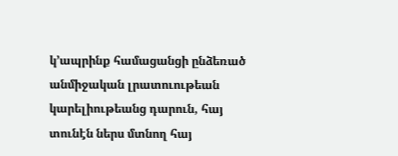կ’ապրինք համացանցի ընձեռած անմիջական լրատուութեան կարելիութեանց դարուն, հայ տունէն ներս մտնող հայ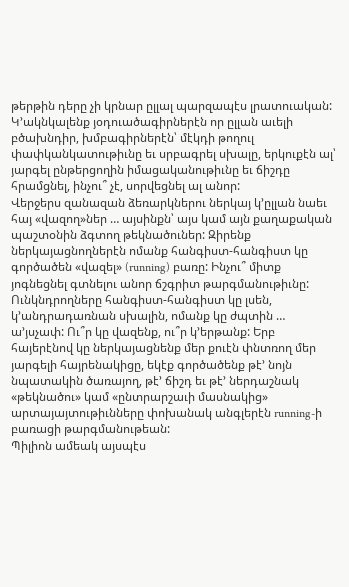թերթին դերը չի կրնար ըլլալ պարզապէս լրատուական: Կ’ակնկալենք յօդուածագիրներէն որ ըլլան աւելի բծախնդիր, խմբագիրներէն՝ մէկդի թողուլ փափկանկատութիւնը եւ սրբագրել սխալը, երկուքէն ալ՝ յարգել ընթերցողին իմացականութիւնը եւ ճիշդը հրամցնել, ինչու՞ չէ, սորվեցնել ալ անոր:
Վերջերս զանազան ձեռարկներու ներկայ կ’ըլլան նաեւ հայ «վազող»ներ … այսինքն՝ այս կամ այն քաղաքական պաշտօնին ձգտող թեկնածուներ: Զիրենք ներկայացնողներէն ոմանք հանգիստ-հանգիստ կը գործածեն «վազել» (running) բառը: Ինչու՞ միտք յոգնեցնել գտնելու անոր ճշգրիտ թարգմանութիւնը: Ունկնդրողները հանգիստ-հանգիստ կը լսեն, կ’անդրադառնան սխալին, ոմանք կը ժպտին … ա’յսչափ: Ու՞ր կը վազենք, ու՞ր կ’երթանք: Երբ հայերէնով կը ներկայացնենք մեր քուէն փնտռող մեր յարգելի հայրենակիցը, եկէք գործածենք թէ’ նոյն նպատակին ծառայող, թէ’ ճիշդ եւ թէ’ ներդաշնակ «թեկնածու» կամ «ընտրարշաւի մասնակից» արտայայտութիւնները փոխանակ անգլերէն running-ի բառացի թարգմանութեան:
Պիլիոն ամեակ այսպէս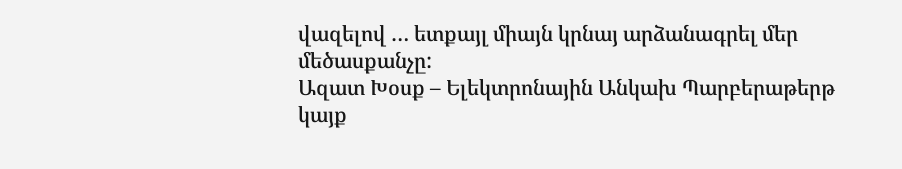վազելով … ետքայլ միայն կրնայ արձանագրել մեր մեծասքանչը:
Ազատ Խօսք – Ելեկտրոնային Անկախ Պարբերաթերթ
կայք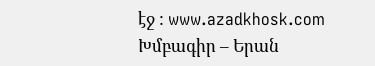էջ : www.azadkhosk.com
Խմբագիր – Երան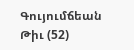Գույումճեան
Թիւ (52)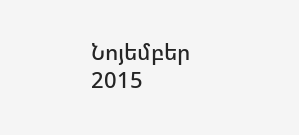Նոյեմբեր 2015